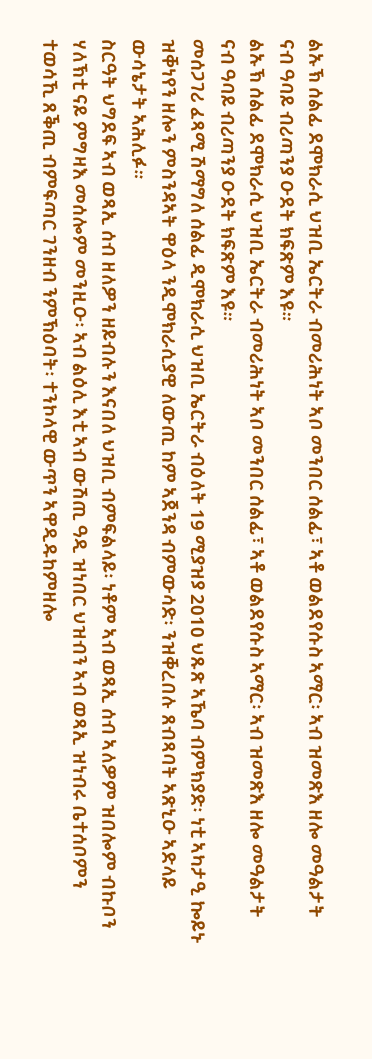ልኡኽ ሰልፊ ደሞክራሲ ህዝቢ ኤርትራ ብመሪሕነት ኣቦ መንበር ሰልፊ፣ ኣቶ ወልደየሱስ ኣማር፡ ኣብ ዝመጽእ ዘሎ መዓልታት ናብ ዓባይ ብሪጣንያ ዑደት ክፍጽም እዩ።
ልኡኽ ሰልፊ ደሞክራሲ ህዝቢ ኤርትራ ብመሪሕነት ኣቦ መንበር ሰልፊ፣ ኣቶ ወልደየሱስ ኣማር፡ ኣብ ዝመጽእ ዘሎ መዓልታት ናብ ዓባይ ብሪጣንያ ዑደት ክፍጽም እዩ።
መሰጋገሪ ፈጻሚ ሽማግለ ሰልፊ ዲሞክራሲ ህዝቢ ኤርትራ ብዕለት 19 ሚያዝያ 2010 ህጹጽ ኣኼባ ብምክያድ፡ ነቲ ኣካታዒ ኰይኑ ዝቐነየን ዘሎን ምስንዳኣት ዋዕላ ንዲሞክራሲያዊ ለውጢ ከም ኣጀንዳ ብምውሳድ፡ ንዝቐረበሉ ጸብጻባት ኣጽኒዑ ኣድላይ ውሳኔታት ኣሕሊፉ።
ስርዓት ህግደፍ ኣብ ወጻኢ ሰብ ዘለዎን ዘይብሉን እናበለ ህዝቢ ብምፍልላይ፡ ነቶም ኣብ ወጻኢ ሰብ ኣለዎም ዝበሎም ብኩቦን ሃለኽቲ ናይ ምግዛእ መሰሎም መንዚዑ፡ ኣብ ልዕሊ እቲ ኣብ ውሽጢ ዓዲ ዝነበር ህዝብን ኣብ ወጻኢ ዝነብሩ ቤተሰቦምን ተወሳኺ ጸቕጢ ብምፍጣር ገንዘብ ንምኽዕባት፡ ተንኮላዊ ውጥን ኣዋዲዱከምዘሎ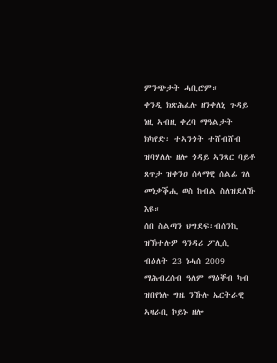ምንጭታት ሓቢሮም።
ቀንዲ ክጽሕፈሉ ዘንቀለኒ ጉዳይ ነዚ ኣብዚ ቀረባ ማዓልታት ክካየድ፡ ተኣንጎት ተሸብሸብ ዝባሃለሉ ዘሎ ጎዳይ ኣንጻር ባይቶ ጸጥታ ዝቀንዐ ሰላማዊ ሰልፊ ገለ መነቃቕሒ ወስ ከብል ስለዝደለኹ እዩ።
ሰበ ስልጣን ህግደፍ፡ብሰንኪ ዝኽተሉዎ ዓንዳሪ ፖሊሲ ብዕለት 23 ነሓሰ 2009 ማሕብረሰብ ዓለም ማዕቐብ ካብ ዝበየነሉ ግዜ ንኹሉ ኤርትራዊ ኣዛራቢ ኮይኑ ዘሎ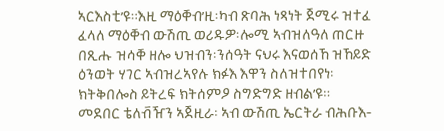ኣርእስቲ’ዩ።እዚ ማዕቐብ’ዚ፡ካብ ጽባሕ ነጻነት ጀሚሩ ዝተፈ ፈላለ ማዕቐብ ውሽጢ ወሪዱዎ፡ሎሚ ኣብዝለዓለ ጠርዙ በጺሑ ዝሳቐ ዘሎ ህዝብን፡ንሰዓት ናህሩ እናወሰኸ ዝኸይድ ዕንወት ሃገር ኣብዝረኣየሉ ክፉእ እዋን ስለዝተበየነ፡ክትቅበሎስ ይትረፍ ክትሰምዖ ስግድግድ ዘብል’ዩ።
መደበር ቴለቭዥን ኣጀዚራ፡ ኣብ ውሽጢ ኤርትራ ብሕቡእ-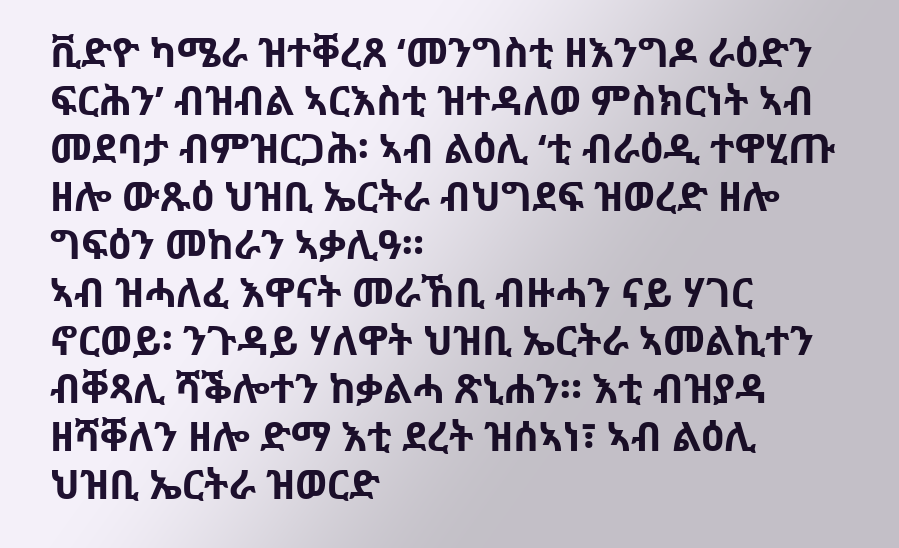ቪድዮ ካሜራ ዝተቐረጸ ‘መንግስቲ ዘእንግዶ ራዕድን ፍርሕን’ ብዝብል ኣርእስቲ ዝተዳለወ ምስክርነት ኣብ መደባታ ብምዝርጋሕ፡ ኣብ ልዕሊ ‘ቲ ብራዕዲ ተዋሂጡ ዘሎ ውጹዕ ህዝቢ ኤርትራ ብህግደፍ ዝወረድ ዘሎ ግፍዕን መከራን ኣቃሊዓ።
ኣብ ዝሓለፈ እዋናት መራኸቢ ብዙሓን ናይ ሃገር ኖርወይ፡ ንጉዳይ ሃለዋት ህዝቢ ኤርትራ ኣመልኪተን ብቐጻሊ ሻቕሎተን ከቃልሓ ጽኒሐን። እቲ ብዝያዳ ዘሻቐለን ዘሎ ድማ እቲ ደረት ዝሰኣነ፣ ኣብ ልዕሊ ህዝቢ ኤርትራ ዝወርድ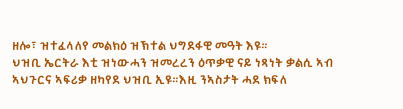ዘሎ፣ ዝተፈላለየ መልክዕ ዝኽተል ህግደፋዊ መዓት እዩ።
ህዝቢ ኤርትራ እቲ ዝነውሓን ዝመረረን ዕጥቃዊ ናይ ነጻነት ቃልሲ ኣብ ኣህጉርና ኣፍሪቃ ዘካየደ ህዝቢ ኢዩ።እዚ ንኣስታት ሓደ ክፍለ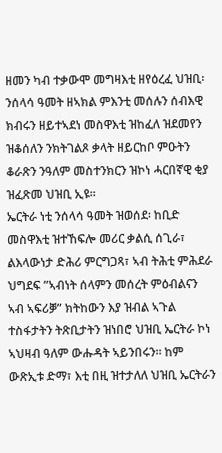ዘመን ካብ ተቃውሞ መግዛእቲ ዘየዕረፈ ህዝቢ፡ንሰላሳ ዓመት ዘኣክል ምእንቲ መሰሉን ሰብእዊ ክብሩን ዘይተኣደነ መስዋእቲ ዝከፈለ ዝደመየን ዝቆሰለን ንክትገልጾ ቃላት ዘይርከቦ ምዑትን ቆራጽን ንዓለም መስተንክርን ዝኮነ ሓርበኛዊ ቂያ ዝፈጽመ ህዝቢ ኢዩ።
ኤርትራ ነቲ ንሰላሳ ዓመት ዝወሰደ፡ ከቢድ መስዋእቲ ዝተኸፍሎ መሪር ቃልሲ ሰጊራ፣ ልእላውነታ ድሕሪ ምርግጋጻ፣ ኣብ ትሕቲ ምሕደራ ህግደፍ ”ኣብነት ሰላምን መሰረት ምዕብልናን ኣብ ኣፍሪቓ” ክትከውን እያ ዝብል ኣጉል ተስፋታትን ትጽቢታትን ዝነበሮ ህዝቢ ኤርትራ ኮነ ኣህዛብ ዓለም ውሑዳት ኣይንበሩን። ከም ውጽኢቱ ድማ፣ እቲ በዚ ዝተታለለ ህዝቢ ኤርትራን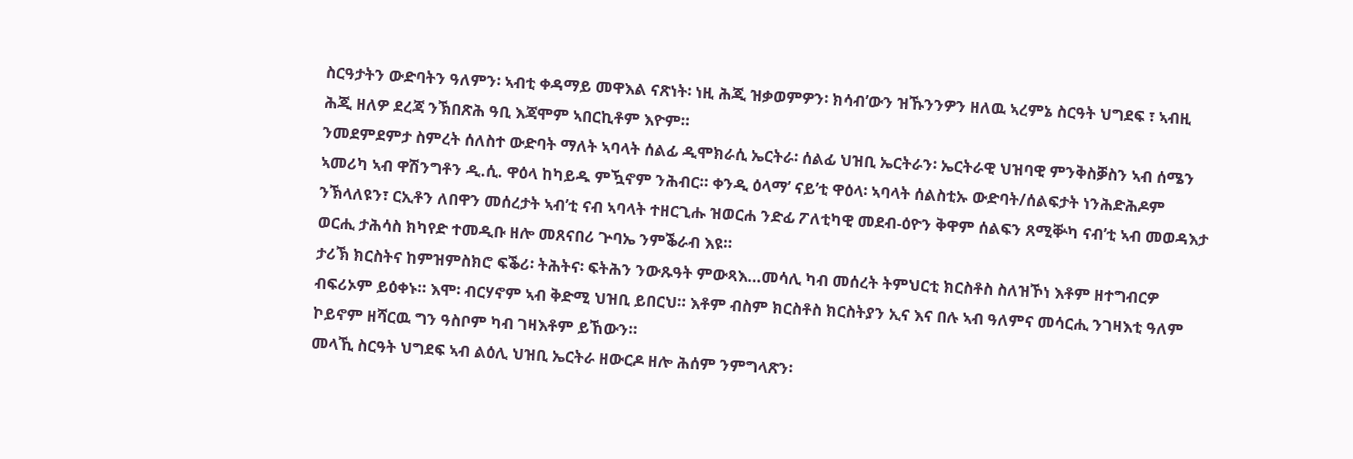ስርዓታትን ውድባትን ዓለምን፡ ኣብቲ ቀዳማይ መዋእል ናጽነት፡ ነዚ ሕጂ ዝቃወምዎን፡ ክሳብ’ውን ዝኹንንዎን ዘለዉ ኣረምኔ ስርዓት ህግደፍ ፣ ኣብዚ ሕጂ ዘለዎ ደረጃ ንኽበጽሕ ዓቢ እጃሞም ኣበርኪቶም እዮም።
ንመደምደምታ ስምረት ሰለስተ ውድባት ማለት ኣባላት ሰልፊ ዲሞክራሲ ኤርትራ፡ ሰልፊ ህዝቢ ኤርትራን፡ ኤርትራዊ ህዝባዊ ምንቅስቓስን ኣብ ሰሜን ኣመሪካ ኣብ ዋሽንግቶን ዲ.ሲ. ዋዕላ ከካይዱ ምዃኖም ንሕብር። ቀንዲ ዕላማ’ ናይ’ቲ ዋዕላ፡ ኣባላት ሰልስቲኡ ውድባት/ሰልፍታት ነንሕድሕዶም ንኽላለዩን፣ ርኢቶን ለበዋን መሰረታት ኣብ’ቲ ናብ ኣባላት ተዘርጊሑ ዝወርሐ ንድፊ ፖለቲካዊ መደብ-ዕዮን ቅዋም ሰልፍን ጸሚቝካ ናብ’ቲ ኣብ መወዳእታ ወርሒ ታሕሳስ ክካየድ ተመዲቡ ዘሎ መጸናበሪ ጕባኤ ንምቕራብ እዩ።
ታሪኽ ክርስትና ከምዝምስክሮ ፍቕሪ፡ ትሕትና፡ ፍትሕን ንውጹዓት ምውጻእ…መሳሊ ካብ መሰረት ትምህርቲ ክርስቶስ ስለዝኾነ እቶም ዘተግብርዎ ብፍሪኦም ይዕቀኑ። እሞ፡ ብርሃኖም ኣብ ቅድሚ ህዝቢ ይበርህ። እቶም ብስም ክርስቶስ ክርስትያን ኢና እና በሉ ኣብ ዓለምና መሳርሒ ንገዛእቲ ዓለም ኮይኖም ዘሻርዉ ግን ዓስቦም ካብ ገዛእቶም ይኸውን።
መላኺ ስርዓት ህግደፍ ኣብ ልዕሊ ህዝቢ ኤርትራ ዘውርዶ ዘሎ ሕሰም ንምግላጽን፡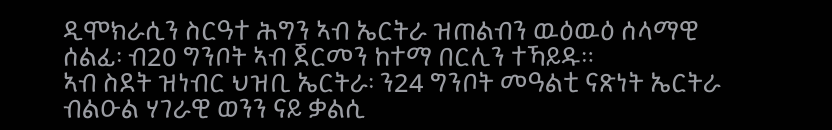ዲሞክራሲን ስርዓተ ሕግን ኣብ ኤርትራ ዝጠልብን ዉዕዉዕ ሰላማዊ ሰልፊ፡ ብ20 ግንቦት ኣብ ጀርመን ከተማ በርሊን ተኻይዱ።
ኣብ ስደት ዝነብር ህዝቢ ኤርትራ፡ ን24 ግንቦት መዓልቲ ናጽነት ኤርትራ ብልዑል ሃገራዊ ወንን ናይ ቃልሲ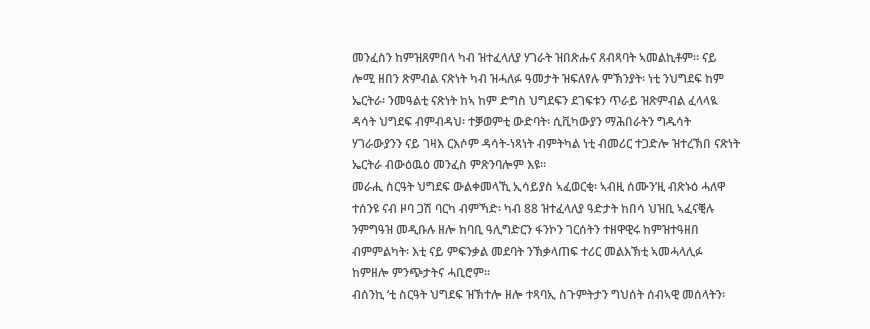መንፈስን ከምዝጸምበላ ካብ ዝተፈላለያ ሃገራት ዝበጽሑና ጸብጻባት ኣመልኪቶም። ናይ ሎሚ ዘበን ጽምብል ናጽነት ካብ ዝሓለፉ ዓመታት ዝፍለየሉ ምኽንያት፡ ነቲ ንህግደፍ ከም ኤርትራ፡ ንመዓልቲ ናጽነት ከኣ ከም ድግስ ህግደፍን ደገፍቱን ጥራይ ዝጽምብል ፈላላዪ ዳሳት ህግደፍ ብምብዳህ፡ ተቓወምቲ ውድባት፡ ሲቪካውያን ማሕበራትን ግዱሳት ሃገራውያንን ናይ ገዛእ ርእሶም ዳሳት-ነጻነት ብምትካል ነቲ ብመሪር ተጋድሎ ዝተረኽበ ናጽነት ኤርትራ ብውዕዉዕ መንፈስ ምጽንባሎም እዩ።
መራሒ ስርዓት ህግደፍ ውልቀመላኺ ኢሳይያስ ኣፈወርቂ፡ ኣብዚ ሰሙን’ዚ ብጽኑዕ ሓለዋ ተሰንዩ ናብ ዞባ ጋሽ ባርካ ብምኻድ፡ ካብ 88 ዝተፈላለያ ዓድታት ከበሳ ህዝቢ ኣፈናቒሉ ንምግዓዝ መዲቡሉ ዘሎ ከባቢ ዓሊግድርን ፋንኮን ገርሰትን ተዘዋዊሩ ከምዝተዓዘበ ብምምልካት፡ እቲ ናይ ምፍንቃል መደባት ንኽቃላጠፍ ተሪር መልእኽቲ ኣመሓላሊፉ ከምዘሎ ምንጭታትና ሓቢሮም።
ብሰንኪ ‘ቲ ስርዓት ህግደፍ ዝኽተሎ ዘሎ ተጻባኢ ስጉምትታን ግህሰት ሰብኣዊ መሰላትን፡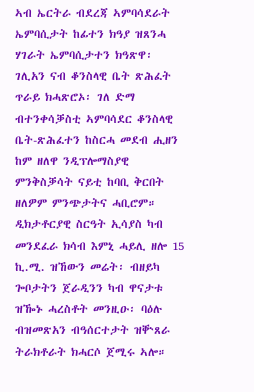ኣብ ኤርትራ ብደረጃ ኣምባሳደራት ኤምባሲታት ከፊተን ክዓያ ዝጸንሓ ሃገራት ኤምባሲታተን ክዓጽዋ፡ ገሊአን ናብ ቆንስላዊ ቤት ጽሕፈት ጥራይ ክሓጽሮኦ፡ ገለ ድማ ብተንቀሳቓስቲ ኣምባሳደር ቆንስላዊ ቤት-ጽሕፈተን ከስርሓ መደብ ሒዘን ከም ዘለዋ ንዲፕሎማስያዊ ምንቅስቓሳት ናይቲ ከባቢ ቅርበት ዘለዎም ምንጭታትና ሓቢሮም።
ዲክታቶርያዊ ስርዓት ኢሳያስ ካብ መንደፈራ ክሳብ እምኒ ሓይሊ ዘሎ 15 ኪ.ሚ. ዝኸውን መሬት፡ ብዘይካ ጐቦታትን ጀራዲንን ካብ ዋናታቱ ዝዀኑ ሓረስቶት መንዚዑ፡ ባዕሉ ብዝመጽአን ብዓሰርተታት ዝቝጸራ ትራክቶራት ክሓርሶ ጀሚሩ ኣሎ።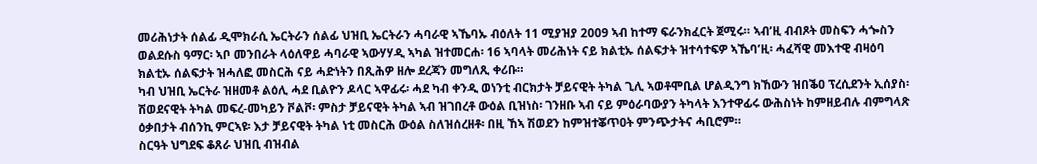መሪሕነታት ሰልፊ ዲሞክራሲ ኤርትራን ሰልፊ ህዝቢ ኤርትራን ሓባራዊ ኣኼባኡ ብዕለት 11 ሚያዝያ 2009 ኣብ ከተማ ፍራንክፈርት ጀሚሩ። ኣብ’ዚ ብብጾት መስፍን ሓጐስን ወልደሱስ ዓማር፡ ኣቦ መንበራት ላዕለዋይ ሓባራዊ ኣውሃሃዲ ኣካል ዝተመርሐ፡ 16 ኣባላት መሪሕነት ናይ ክልቲኡ ሰልፍታት ዝተሳተፍዎ ኣኼባ’ዚ፡ ሓፈሻዊ መእተዊ ብዛዕባ ክልቲኡ ሰልፍታት ዝሓለፎ መስርሕ ናይ ሓድነትን በጺሕዎ ዘሎ ደረጃን መግለጺ ቀሪቡ።
ካብ ህዝቢ ኤርትራ ዝዘመቶ ልዕሊ ሓደ ቢልዮን ዶላር ኣዋፊሩ፡ ሓደ ካብ ቀንዲ ወነንቲ ብርክታት ቻይናዊት ትካል ጊሊ ኣወቶሞቢል ሆልዲንግ ክኸውን ዝበቕዐ ፕረሲደንት ኢሰያስ፡ ሽወደናዊት ትካል መፍረ-መካይን ቮልቮ፡ ምስታ ቻይናዊት ትካል ኣብ ዝገበረቶ ውዕል ቢዝነስ፡ ገንዘቡ ኣብ ናይ ምዕራባውያን ትካላት እንተዋፊሩ ውሕስነት ከምዘይብሉ ብምግላጽ ዕቃበታት ብሰንኪ ምርኣዩ፡ እታ ቻይናዊት ትካል ነቲ መስርሕ ውዕል ስለዝሰረዘቶ፡ በዚ ኸኣ ሽወደን ከምዝተቖጥዐት ምንጭታትና ሓቢሮም።
ስርዓት ህግደፍ ቆጸራ ህዝቢ ብዝብል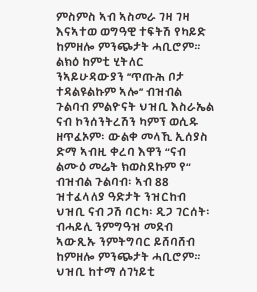ምስምስ ኣብ ኣስመራ ገዛ ገዛ እናኣተወ ወግዓዊ ተፍትሽ የካይድ ከምዘሎ ምንጭታት ሓቢሮም።
ልክዕ ከምቲ ሂትለር ንኣይሁዳውያን ’’ጥጡሕ ቦታ ተዳልዩልኩም ኣሎ’’ ብዝብል ጉልባብ ምልዮናት ህዝቢ እስራኤል ናብ ኮንሰንትረሽን ካምፕ ወሲዱ ዘጥፈኦም፡ ውልቀ መላኺ ኢሰያስ ድማ ኣብዚ ቀረባ እዋን “ናብ ልሙዕ መሬት ክወስደኩም የ“ ብዝብል ጉልባብ፡ ኣብ 88 ዝተፈላለያ ዓድታት ንዝርከብ ህዝቢ ናብ ጋሽ ባርካ፡ ዲጋ ገርሰት፡ ብሓይሊ ንምግዓዝ መደብ ኣውጺኡ ንምትግባር ይሸባሸብ ከምዘሎ ምንጭታት ሓቢሮም።
ህዝቢ ከተማ ሰገነይቲ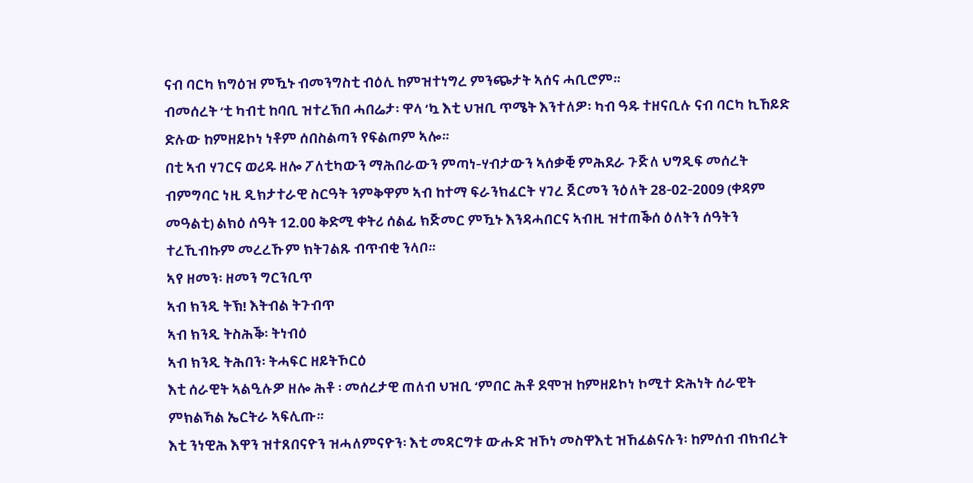ናብ ባርካ ክግዕዝ ምዃኑ ብመንግስቲ ብዕሊ ከምዝተነግረ ምንጭታት ኣሰና ሓቢሮም።
ብመሰረት ‘ቲ ካብቲ ከባቢ ዝተረኽበ ሓበሬታ፡ ዋላ ‘ኳ እቲ ህዝቢ ጥሜት እንተለዎ፡ ካብ ዓዱ ተዘናቢሉ ናብ ባርካ ኪኸይድ ድሉው ከምዘይኮነ ነቶም ሰበስልጣን የፍልጦም ኣሎ።
በቲ ኣብ ሃገርና ወሪዱ ዘሎ ፖለቲካውን ማሕበራውን ምጣነ-ሃብታውን ኣሰቃቒ ምሕደራ ጉጅለ ህግዲፍ መሰረት ብምግባር ነዚ ዲክታተራዊ ስርዓት ንምቅዋም ኣብ ከተማ ፍራንክፈርት ሃገረ ጀርመን ንዕለት 28-02-2009 (ቀዳም መዓልቲ) ልክዕ ሰዓት 12.00 ቅድሚ ቀትሪ ሰልፊ ክጅመር ምዃኑ እንዳሓበርና ኣብዚ ዝተጠቕሰ ዕለትን ሰዓትን ተረኺብኩም መረረኹም ክትገልጹ ብጥብቂ ንላቦ።
ኣየ ዘመን፡ ዘመን ግርንቢጥ
ኣብ ክንዲ ትኽ! እትብል ትጉብጥ
ኣብ ክንዲ ትስሕቕ፡ ትነብዕ
ኣብ ክንዲ ትሕበን፡ ትሓፍር ዘይትኾርዕ
እቲ ሰራዊት ኣልዒሉዎ ዘሎ ሕቶ ፡ መሰረታዊ ጠለብ ህዝቢ ‘ምበር ሕቶ ደሞዝ ከምዘይኮነ ኮሚተ ድሕነት ሰራዊት ምክልኻል ኤርትራ ኣፍሊጡ።
እቲ ንነዊሕ እዋን ዝተጸበናዮን ዝሓለምናዮን፡ እቲ መዳርግቱ ውሑድ ዝኾነ መስዋእቲ ዝኸፈልናሉን፡ ከምሰብ ብክብረት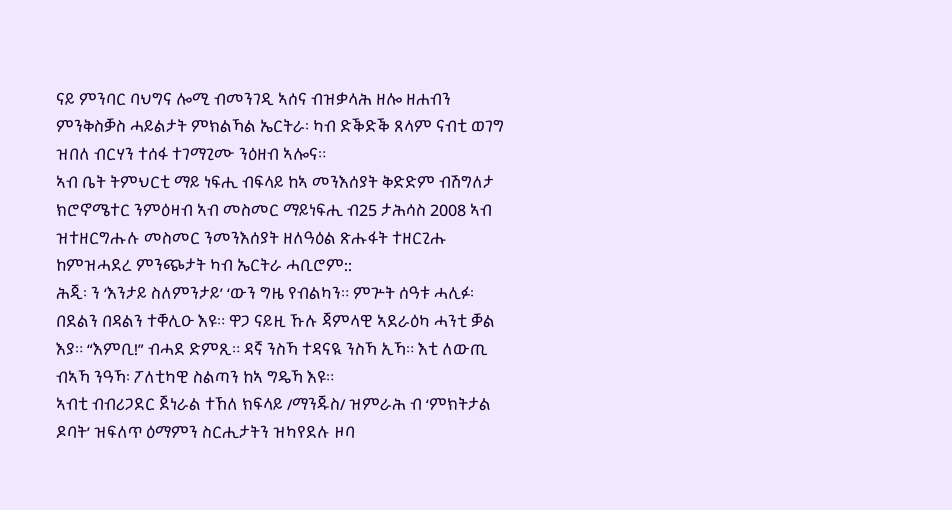ናይ ምንባር ባህግና ሎሚ ብመንገዲ ኣሰና ብዝቃላሕ ዘሎ ዘሐብን ምንቅስቓስ ሓይልታት ምክልኻል ኤርትራ፡ ካብ ድቕድቕ ጸላም ናብቲ ወገግ ዝበለ ብርሃን ተሰፋ ተገማጊሙ ንዕዘብ ኣሎና።
ኣብ ቤት ትምህርቲ ማይ ነፍሒ ብፍላይ ከኣ መንእሰያት ቅድድም ብሽግለታ ክሮኖሜተር ንምዕዛብ ኣብ መስመር ማይነፍሒ ብ25 ታሕሳስ 2008 ኣብ ዝተዘርግሑሉ መስመር ንመንእሰያት ዘለዓዕል ጽሑፋት ተዘርጊሑ ከምዝሓደረ ምንጭታት ካብ ኤርትራ ሓቢሮም::
ሕጂ፡ ን ‘እንታይ ስለምንታይ’ ‘ውን ግዜ የብልካን። ምጕት ሰዓቱ ሓሊፉ፡ በደልን በዳልን ተቐሊዑ እዩ። ዋጋ ናይዚ ኹሉ ጃምላዊ ኣደራዕካ ሓንቲ ቓል እያ። “እምቢ!” ብሓደ ድምጺ። ዳኛ ንስኻ ተዳናዪ ንስኻ ኢኻ። እቲ ለውጢ ብኣኻ ንዓኻ፡ ፖለቲካዊ ስልጣን ከኣ ግዴኻ እዩ።
ኣብቲ ብብሪጋደር ጀነራል ተኸለ ክፍላይ /ማንጁስ/ ዝምራሕ ብ ‘ምክትታል ዶባት’ ዝፍለጥ ዕማምን ስርሒታትን ዝካየደሉ ዞባ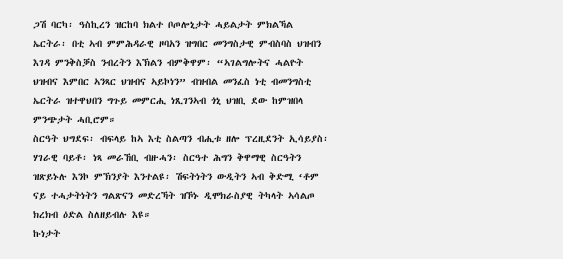ጋሽ ባርካ፡ ዓስኪረን ዝርከባ ክልተ ቦጦሎኒታት ሓይልታት ምክልኻል ኤርትራ፡ በቲ ኣብ ምምሕዳራዊ ዞባአን ዝግበር መንግስታዊ ምብስባስ ህዝብን እገዳ ምንቅስቓስ ንብረትን እኽልን ብምቅዋም፡ “ኣገልግሎትና ሓልዮት ህዝብና እምበር ኣንጻር ህዝብና ኣይኮነን” ብዝብል መንፈስ ነቲ ብመንግስቲ ኤርትራ ዝተዋህበን ግጉይ መምርሒ ነጺገንኣብ ጎኒ ህዝቢ ደው ከምዝበላ ምንጭታት ሓቢሮም።
ስርዓት ህግደፍ፡ ብፍላይ ከኣ እቲ ስልጣን ብሒቱ ዘሎ ፕረዚደንት ኢሳይያስ፡ ሃገራዊ ባይቶ፡ ነጻ መራኸቢ ብዙሓን፡ ስርዓተ ሕግን ቅዋማዊ ስርዓትን ዝጽይኑሉ እንኮ ምኽንያት እንተልዩ፡ ሽፍትነትን ውዲትን ኣብ ቅድሚ ‘ቶም ናይ ተሓታትነትን ግልጽናን መድረኻት ዝኾኑ ዲሞክራስያዊ ትካላት ኣሳልጦ ክረክብ ዕድል ስለዘይብሉ እዩ።
ኩነታት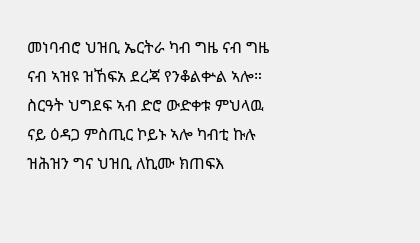መነባብሮ ህዝቢ ኤርትራ ካብ ግዜ ናብ ግዜ ናብ ኣዝዩ ዝኸፍአ ደረጃ የንቆልቍል ኣሎ።
ስርዓት ህግደፍ ኣብ ድሮ ውድቀቱ ምህላዉ ናይ ዕዳጋ ምስጢር ኮይኑ ኣሎ ካብቲ ኩሉ ዝሕዝን ግና ህዝቢ ለኪሙ ክጠፍእ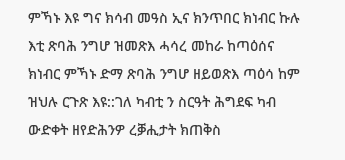ምኻኑ እዩ ግና ክሳብ መዓስ ኢና ክንጥበር ክነብር ኩሉ እቲ ጽባሕ ንግሆ ዝመጽእ ሓሳረ መከራ ከጣዕሰና ክነብር ምኻኑ ድማ ጽባሕ ንግሆ ዘይወጽእ ጣዕሳ ከም ዝህሉ ርጉጽ እዩ::ገለ ካብቲ ን ስርዓት ሕግደፍ ካብ ውድቀት ዘየድሕንዎ ረቓሒታት ክጠቅስ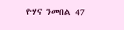ዮሃና ንመበል 47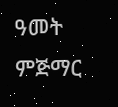ዓመት ምጅማር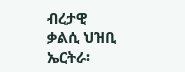ብረታዊ ቃልሲ ህዝቢ ኤርትራ፡